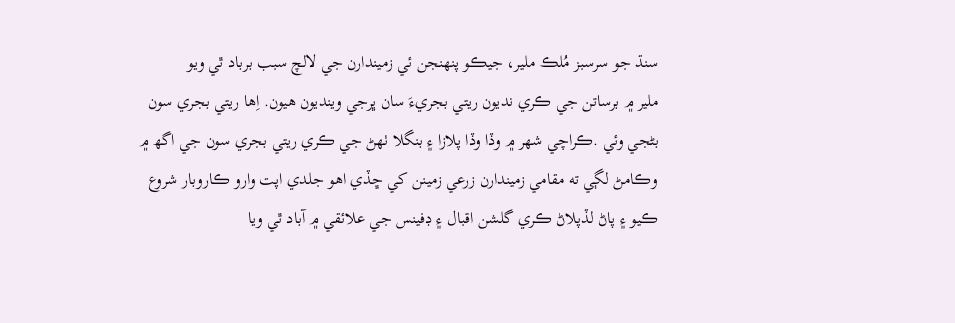سنڌ جو سرسبز مُلڪ ملير، جيڪو پنھنجن ئي زميندارن جي لالچ سبب برباد ٿي ويو
ملير ۾ برساتن جي ڪري نديون ريتي بجريءَ سان ڀرجي وينديون ھيون. اِھا ريتي بجري سون بڻجي وئي .ڪراچي شھر ۾ وڏا وڏا پلازا ۽ بنگلا ٺھڻ جي ڪري ريتي بجري سون جي اگھ ۾ وڪامڻ لڳي ته مقامي زميندارن زرعي زمينن کي ڇڏي اھو جلدي اپت وارو ڪاروبار شروع ڪيو ۽ پاڻ لڏپلاڻ ڪري گلشن اقبال ۽ ڊفينس جي علائقي ۾ آباد ٿي ويا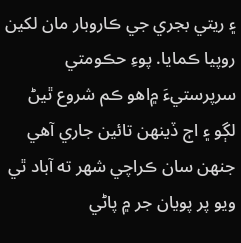۽ ريتي بجري جي ڪاروبار مان لکين روپيا ڪمايا. پوءِ حڪومتي سرپرستيءَ ۾اھو ڪم شروع ٿيڻ لڳو ۽ اڄ ڏينھن تائين جاري آھي جنھن سان ڪراچي شھر ته آباد ٿي ويو پر پويان جر ۾ پاڻي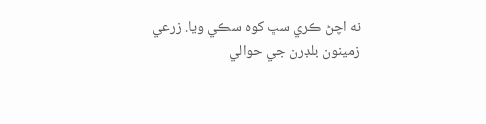نه اچڻ ڪري سڀ کوه سڪي ويا. زرعي زمينون بلڊرن جي حوالي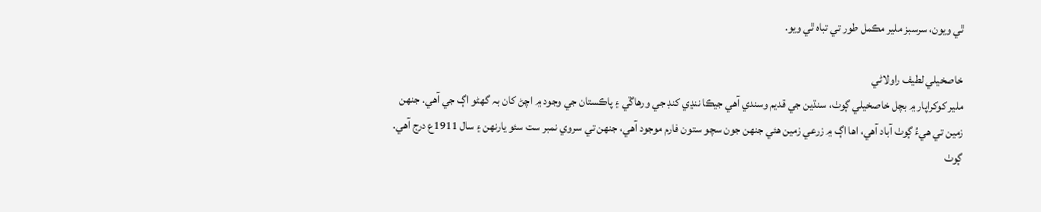ٿي ويون، سرسبز ملير مڪمل طور تي تباه ٿي ويو.

خاصخيلي لطيف راولاڻي
ملير کوکراپار ۾ بچل خاصخيلي ڳوٺ، سنڌين جي قديم وسندي آھي جيڪا ننڍي کنڊ جي ورھاڱي ۽ پاڪستان جي وجود ۾ اچڻ کان بہ گھڻو اڳ جي آھي. جنھن زمين تي ھيءُ ڳوٺ آباد آھي، اھا اڳ ۾ زرعي زمين ھئي جنھن جون سچو ستون فارم موجود آھي، جنھن تي سروي نمبر ست سئو يارنھن ۽ سال 1911ع درج آھي. ڳوٺ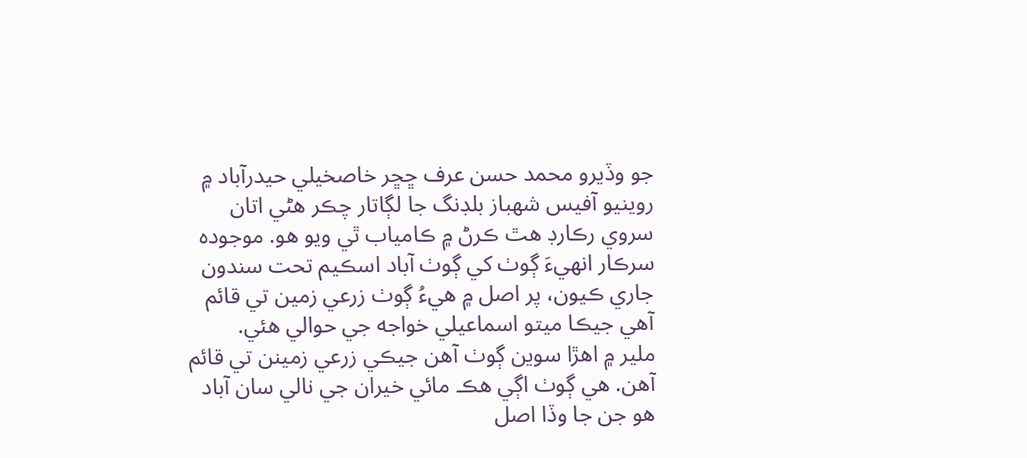جو وڏيرو محمد حسن عرف ڇڇر خاصخيلي حيدرآباد ۾ روينيو آفيس شھباز بلڊنگ جا لڳاتار چڪر ھڻي اتان سروي رڪارڊ ھٿ ڪرڻ ۾ ڪامياب ٿي ويو ھو. موجوده سرڪار انھيءَ ڳوٺ کي ڳوٺ آباد اسڪيم تحت سندون جاري ڪيون، پر اصل ۾ ھيءُ ڳوٺ زرعي زمين تي قائم آھي جيڪا ميتو اسماعيلي خواجه جي حوالي ھئي.
ملير ۾ اھڙا سوين ڳوٺ آھن جيڪي زرعي زمينن تي قائم آھن. ھي ڳوٺ اڳي ھڪ مائي خيران جي نالي سان آباد ھو جن جا وڏا اصل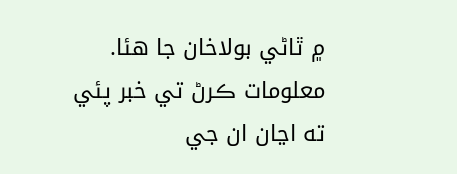۾ ٿاڻي بولاخان جا ھئا. معلومات ڪرڻ تي خبر پئي ته اڃان ان جي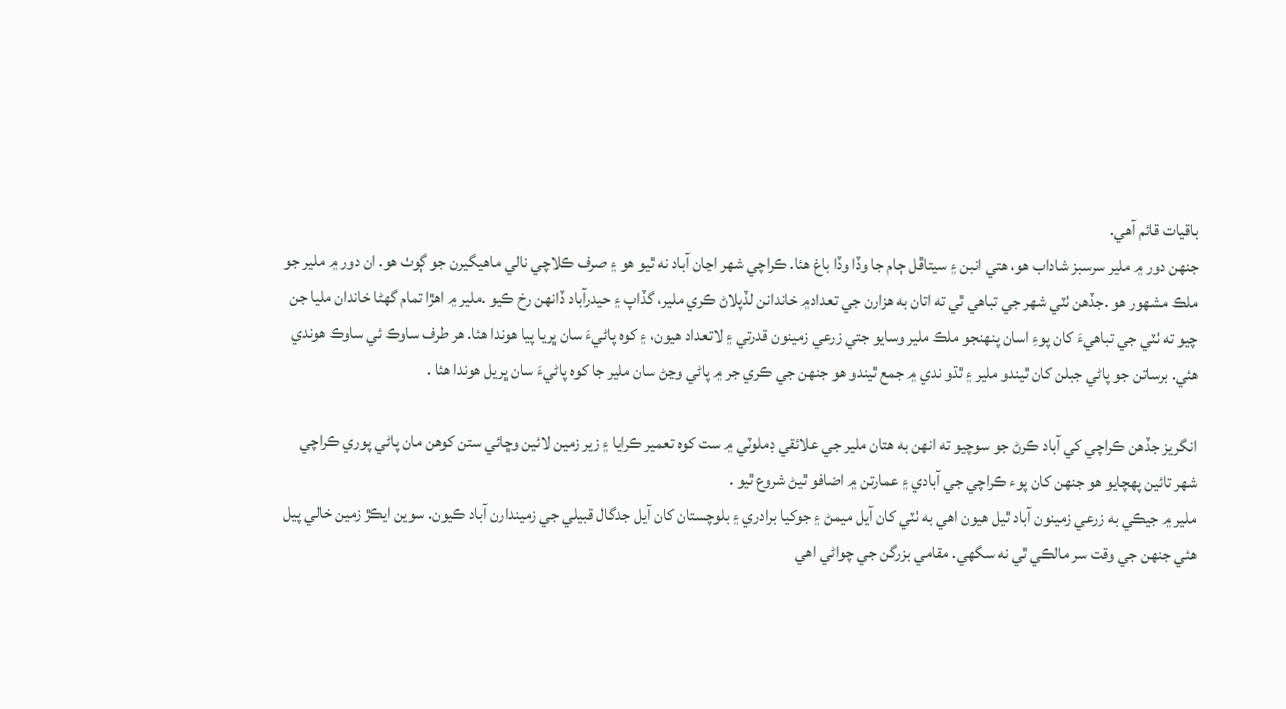باقيات قائم آھي.
جنھن دور ۾ ملير سرسبز شاداب ھو، ھتي انبن ۽ سيتاڦل ڄام جا وڏا وڏا باغ ھئا. ڪراچي شھر اڃان آباد نه ٿيو ھو ۽ صرف ڪلاچي نالي ماھيگيرن جو ڳوٺ ھو. ان دور ۾ ملير جو ملڪ مشھور ھو .جڏھن ٺٽي شھر جي تباھي ٿي ته اتان به ھزارن جي تعداد۾ خاندانن لڏپلاڻ ڪري ملير، گڏاپ ۽ حيدرآباد ڏانھن رخ ڪيو .ملير ۾ اھڙا تمام گھڻا خاندان مليا جن چيو ته ٺٽي جي تباھيءَ کان پوءِ اسان پنھنجو ملڪ ملير وسايو جتي زرعي زمينون قدرتي ۽ لاتعداد ھيون، ۽ کوه پاڻيءَ سان ڀريا پيا ھوندا ھئا. ھر طرف ساوڪ ئي ساوڪ ھوندي ھئي. برساتن جو پاڻي جبلن کان ٿيندو ملير ۽ ٿڌو ندي ۾ جمع ٿيندو ھو جنھن جي ڪري جر ۾ پاڻي وڃڻ سان ملير جا کوه پاڻيءَ سان ڀريل ھوندا ھئا .

انگريز جڏھن ڪراچي کي آباد ڪرڻ جو سوچيو ته انھن به ھتان ملير جي علائقي ڊملوٽي ۾ ست کوه تعمير ڪرايا ۽ زير زمين لائين وڇائي ستن کوھن مان پاڻي پوري ڪراچي شھر تائين پھچايو ھو جنھن کان پوء ڪراچي جي آبادي ۽ عمارتن ۾ اضافو ٿيڻ شروع ٿيو .
ملير ۾ جيڪي به زرعي زمينون آباد ٿيل ھيون اھي به ٺٽي کان آيل ميمڻ ۽ جوکيا برادري ۽ بلوچستان کان آيل جدگال قبيلي جي زميندارن آباد ڪيون. سوين ايڪڙ زمين خالي پيل ھئي جنھن جي وقت سر مالڪي ٿي نه سگھي. مقامي بزرگن جي چواڻي اھي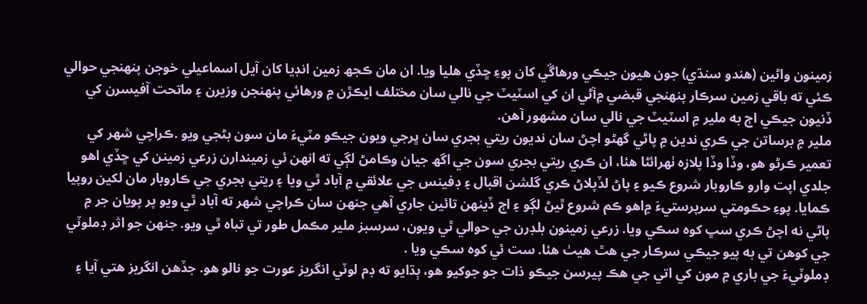زمينون واڻين (ھندو سنڌي) جون ھيون جيڪي ورھاڱي کان پوءِ ڇڏي ھليا ويا. ان مان ڪجھ زمين انڊيا کان آيل اسماعيلي خوجن پنھنجي حوالي ڪئي ته باقي زمين سرڪار پنھنجي قبضي ۾آڻي ان کي اسٽيٽ جي نالي سان مختلف ايڪڙن ۾ ورھائي پنھنجن وزيرن ۽ ماتحت آفيسرن کي ڏنيون جيڪي اڄ به ملير ۾ اسٽيٽ جي نالي سان مشھور آھن.
ملير ۾ برساتن جي ڪري ندين ۾ پاڻي گھڻو اچڻ سان نديون ريتي بجري سان ڀرجي ويون جيڪو مٽيءَ مان سون بڻجي ويو .ڪراچي شھر کي تعمير ڪرڻو ھو، وڏا وڏا پلازه ٺھرائڻا ھئا، ان ڪري ريتي بجري سون جي اگھ جيان وڪامڻ لڳي ته انھن ئي زميندارن زرعي زمينن کي ڇڏي اھو جلدي اپت وارو ڪاروبار شروع ڪيو ۽ پاڻ لڏپلاڻ ڪري گلشن اقبال ۽ ڊفينس جي علائقي ۾ آباد ٿي ويا ۽ ريتي بجري جي ڪاروبار مان لکين روپيا ڪمايا. پوءِ حڪومتي سرپرستيءَ ۾اھو ڪم شروع ٿيڻ لڳو ۽ اڄ ڏينھن تائين جاري آھي جنھن سان ڪراچي شھر ته آباد ٿي ويو پر پويان جر ۾ پاڻي نه اچڻ ڪري سڀ کوه سڪي ويا. زرعي زمينون بلڊرن جي حوالي ٿي ويون، سرسبز ملير مڪمل طور تي تباه ٿي ويو. جنھن جو اثر ڊملوٽي جي کوھن تي به پيو جيڪي سرڪار جي ھٿ ھيٺ ھئا. ست ئي کوه سڪي ويا .
ڊملوٽيءَ جي باري ۾ مون کي اتي جي ھڪ پيرسن جيڪو ذات جو جوکيو ھو، ٻڌايو ته ڊم لوٽي انگريز عورت جو نالو ھو. جڏھن انگريز ھتي آيا ۽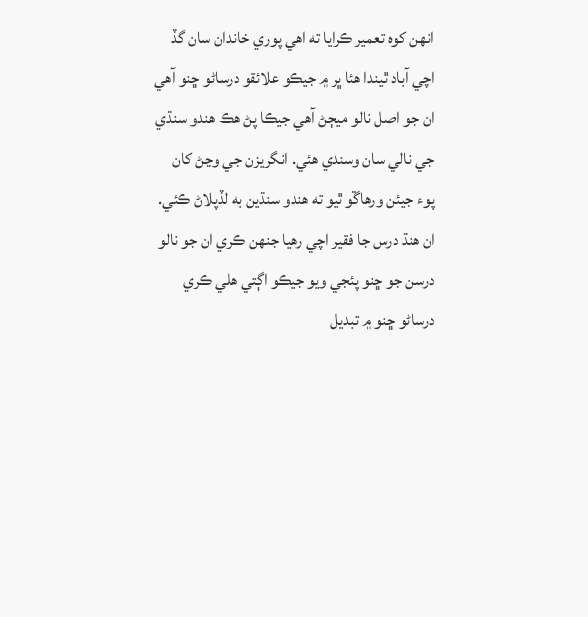انھن کوه تعمير ڪرايا ته اھي پوري خاندان سان گڏ اچي آباد ٿيندا ھئا ڀر ۾ جيڪو علائقو درساڻو ڇنو آھي ان جو اصل نالو ميڄڻ آھي جيڪا پڻ ھڪ ھندو سنڌي جي نالي سان وسندي ھئي. انگريزن جي وڃڻ کان پوء جيئن ورھاڱو ٿيو ته ھندو سنڌين به لڏپلاڻ ڪئي. ان ھنڌ درس جا فقير اچي رھيا جنھن ڪري ان جو نالو درسن جو ڇنو پئجي ويو جيڪو اڳتي ھلي ڪري درساڻو ڇنو ۾ تبديل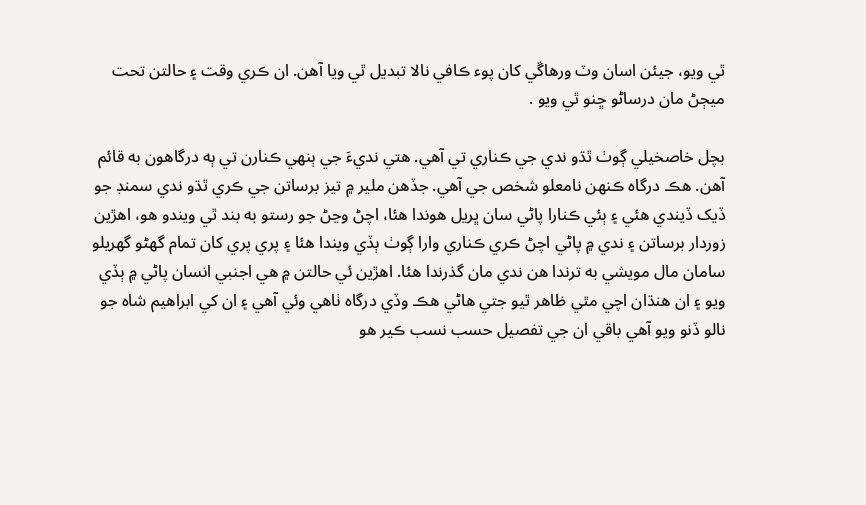ٿي ويو، جيئن اسان وٽ ورھاڱي کان پوء ڪافي نالا تبديل ٿي ويا آھن. ان ڪري وقت ۽ حالتن تحت ميڄڻ مان درساڻو ڇنو ٿي ويو .

بچل خاصخيلي ڳوٺ ٿڌو ندي جي ڪناري تي آھي. ھتي نديءَ جي ٻنھي ڪنارن تي ٻه درگاھون به قائم آھن. ھڪ درگاه ڪنھن نامعلو شخص جي آھي. جڏھن ملير ۾ تيز برساتن جي ڪري ٿڌو ندي سمنڊ جو ڏيک ڏيندي ھئي ۽ ٻئي ڪنارا پاڻي سان ڀريل ھوندا ھئا، اچڻ وڃڻ جو رستو به بند ٿي ويندو ھو، اھڙين زوردار برساتن ۽ ندي ۾ پاڻي اچڻ ڪري ڪناري وارا ڳوٺ ٻڏي ويندا ھئا ۽ پري پري کان تمام گھڻو گھريلو سامان مال مويشي به ترندا ھن ندي مان گذرندا ھئا. اھڙين ئي حالتن ۾ ھي اجنبي انسان پاڻي ۾ ٻڏي ويو ۽ ان ھنڌان اچي مٿي ظاھر ٿيو جتي ھاڻي ھڪ وڏي درگاه ٺاھي وئي آھي ۽ ان کي ابراھيم شاه جو نالو ڏنو ويو آھي باقي ان جي تفصيل حسب نسب ڪير ھو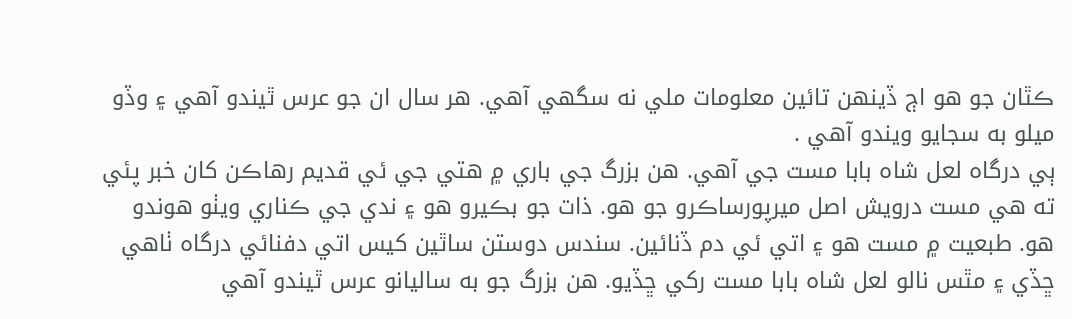ڪٿان جو ھو اڄ ڏينھن تائين معلومات ملي نه سگھي آھي. ھر سال ان جو عرس ٿيندو آھي ۽ وڏو ميلو به سجايو ويندو آھي .
ٻي درگاه لعل شاه بابا مست جي آھي. ھن بزرگ جي باري ۾ ھتي جي ئي قديم رھاڪن کان خبر پئي ته ھي مست درويش اصل ميرپورساڪرو جو ھو. ذات جو بڪيرو ھو ۽ ندي جي ڪناري ويٺو ھوندو ھو. طبعيت ۾ مست ھو ۽ اتي ئي دم ڏنائين. سندس دوستن ساٿين کيس اتي دفنائي درگاه ٺاھي ڇڏي ۽ مٿس نالو لعل شاه بابا مست رکي ڇڏيو. ھن بزرگ جو به ساليانو عرس ٿيندو آھي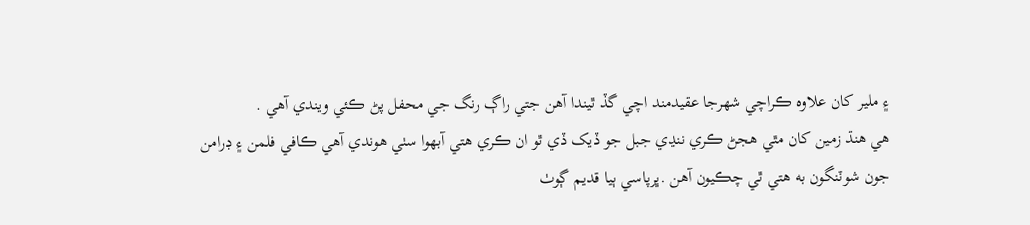۽ ملير کان علاوه ڪراچي شھرجا عقيدمند اچي گڏ ٿيندا آھن جتي راڳ رنگ جي محفل پڻ ڪئي ويندي آھي .
ھي ھنڌ زمين کان مٿي ھجڻ ڪري ننڍي جبل جو ڏيک ڏي ٿو ان ڪري ھتي آبھوا سٺي ھوندي آھي ڪافي فلمن ۽ ڊرامن جون شوٽنگون به ھتي ٿي چڪيون آھن .ڀرپاسي ٻيا قديم ڳوٺ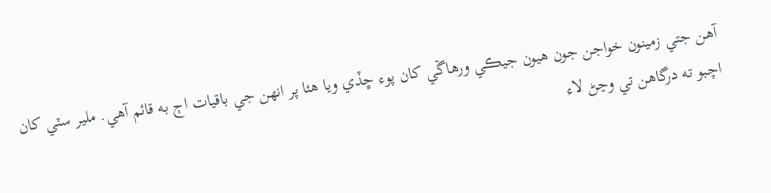آھن جتي زمينون خواجن جون ھيون جيڪي ورھاڱي کان پوء ڇڏي ويا ھئا پر انھن جي باقيات اڄ به قائم آھي. ملير سٽي کان اچبو ته درگاھن تي وڃڻ لاء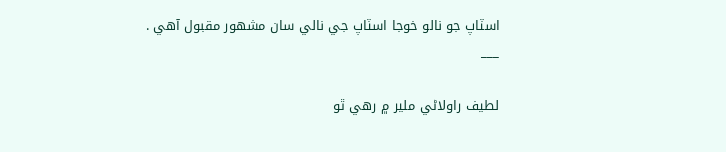اسٽاپ جو نالو خوجا اسٽاپ جي نالي سان مشھور مقبول آھي .
___

لطيف راولاڻي ملير ۾ رھي ٿو